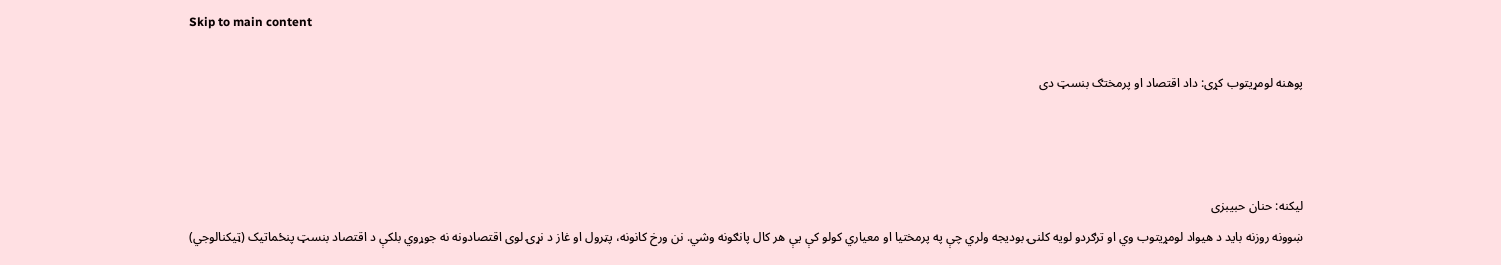Skip to main content

پوهنه لومړیتوب کړی: داد اقتصاد او پرمختګ بنسټ دی



لیکنه: حنان حبیبزی
ښوونه روزنه باید د هیواد لومړیتوب وي او ترګردو لویه کلنۍ بودیجه ولري چې په پرمختیا او معیاري کولو کې یې هر کال پانګونه وشي. نن ورخ کانونه، پټرول او غاز د نړۍ لوی اقتصادونه نه جوړوي بلکې د اقتصاد بنسټ پنځماتیک (ټیکنالوجي)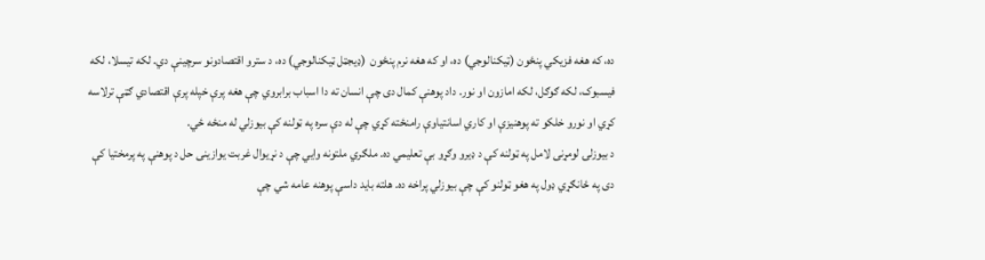ده، که هغه فزیکي پنځون (ټیکنالوجي) ده، او که هغه نرم پنځون  (ډیجټل ټیکنالوجي) ده، د سترو اقتصادونو سرچینې دي. لکه تیسلا، لکه فیسبوک، لکه ګوګل، لکه امازون او نور. داد پوهنې کمال دی چې انسان ته دا اسباب برابروي چې هغه پرې خپله پرې اقتصادي ګټې ترلاسه کړي او نورو خلکو ته پوهنیزې او کاري اسانتیاوې رامنځته کړي چې له دې سره په ټولنه کې بیوزلي له منځه ځي.
د بیوزلۍ لومړنی لامل په ټولنه کې د ډيرو وګړو بې تعلیمي ده. ملګري ملتونه وايي چې د نړیوال غربت یوازینی حل د پوهنې په پرمختیا کې دی په ځانګړي ډول په هغو ټولنو کې چې بیوزلي پراخه ده. هلته باید داسې پوهنه عامه شي چې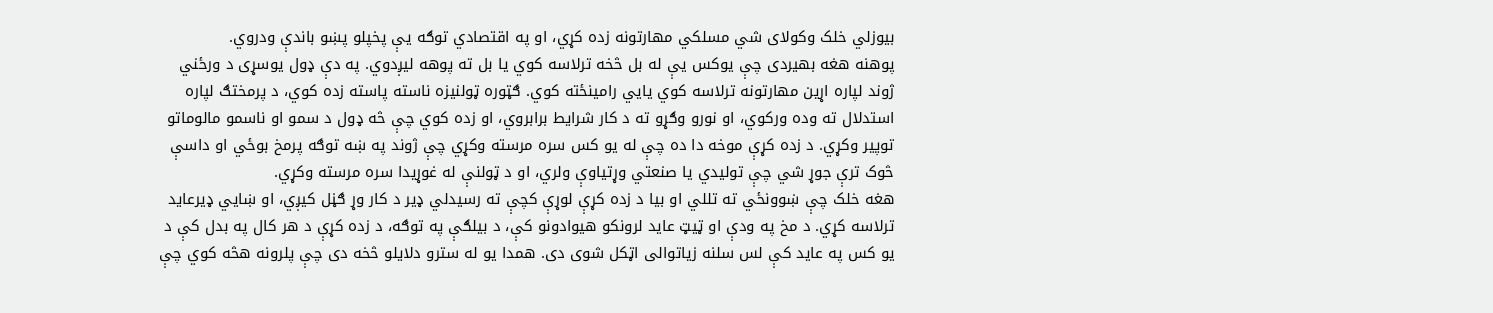بیوزلي خلک وکولای شي مسلکي مهارتونه زده کړي، او په اقتصادي توګه يې پخپلو پښو باندې ودروي.
پوهنه هغه بهیردی چې یوکس يې له بل څخه ترلاسه کوي یا بل ته پوهه لیږدوي. په دې ډول یوسړی د ورځني ژوند لپاره اړین مهارتونه ترلاسه کوي یايي رامینځته کوي. ګټوره ټولنیزه ناسته پاسته زده کوي، د پرمختګ لپاره استدلال ته وده ورکوي، او نورو وګړو ته د کار شرایط برابروي، او زده کوي چې څه ډول د سمو او ناسمو مالوماتو توپیر وکړي. د زده کړې موخه دا ده چې له یو کس سره مرسته وکړي چې ژوند په ښه توګه پرمخ بوځي او داسې څوک ترې جوړ شي چې تولیدي یا صنعتي وړتیاوې ولري، او د ټولنې له غوړیدا سره مرسته وکړي.
هغه خلک چې ښوونځي ته تللي او بیا د زده کړې لوړې کچې ته رسیدلي ډیر د کار وړ ګڼل کیږي، او ښايي ډیرعاید ترلاسه کړي. د مخ په ودې او ټیټ عاید لرونکو هیوادونو کې، د بیلګې په توګه، د زده کړې د هر کال په بدل کې د یو کس په عاید کې لس سلنه زیاتوالی اټکل شوی دی. همدا یو له سترو دلایلو څخه دی چې پلرونه هڅه کوي چې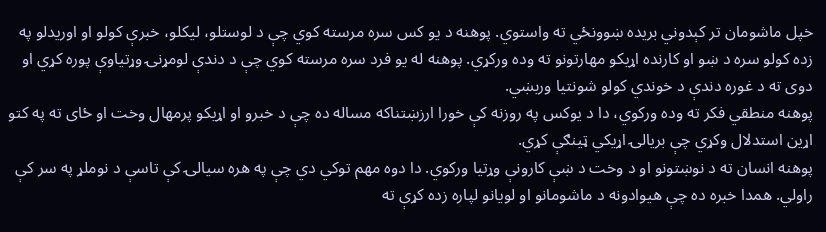خپل ماشومان تر کېدوني بریده ښوونځي ته واستوي. پوهنه د یو کس سره مرسته کوي چې د لوستلو، لیکلو، خبرې کولو او اوریدلو په زده کولو سره د ښو او کارنده اړیکو مهارتونو ته وده ورکړي. پوهنه له یو فرد سره مرسته کوي چې د دندې لومړنۍ وړتیاوې پوره کړي او دوی ته د غوره دندې د خوندي کولو شونتیا وربښي.
پوهنه منطقي فکر ته وده ورکوي، دا د یوکس په روزنه کې خورا ارزښتناکه مساله ده چې د خبرو او اړیکو پرمهال وخت او ځای ته په کتو اړین استدلال وکړي چې بریالۍ اړیکي ټينګې کړي.
پوهنه انسان ته د نوښتونو او د وخت د ښې کارونې وړتیا ورکوي. دا دوه مهم توکي دي چې په هره سیالۍ کې تاسې د نوملړ په سر کې راولي. همدا خبره ده چې هیوادونه د ماشومانو او لویانو لپاره زده کړې ته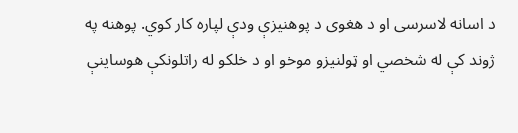د اسانه لاسرسی او د هغوی د پوهنیزې ودې لپاره کار کوي. پوهنه په ژوند کې له شخصي او ټولنیزو موخو او د خلکو له راتلونکې هوساینې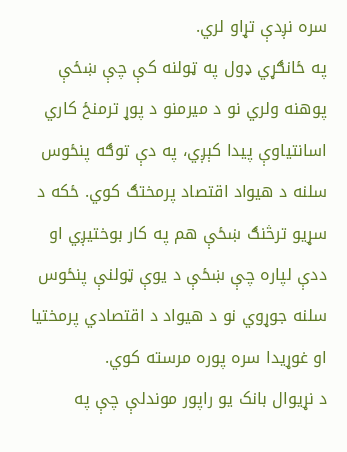سره نږدې تړاو لري.
په ځانګړي ډول په ټولنه کې چې ښځې پوهنه ولري نو د میرمنو د پوړ ترمنځ کاري اسانتیاوې پیدا کېږي، په دې توګه پنځوس سلنه د هیواد اقتصاد پرمختګ کوي. ځکه د سړیو ترڅنګ ښځې هم په کار بوختیږي او ددې لپاره چې ښځې د یوې ټولنې پنځوس سلنه جوړوي نو د هیواد د اقتصادي پرمختیا او غوړیدا سره پوره مرسته کوي.
د نړیوال بانک یو راپور موندلې چې په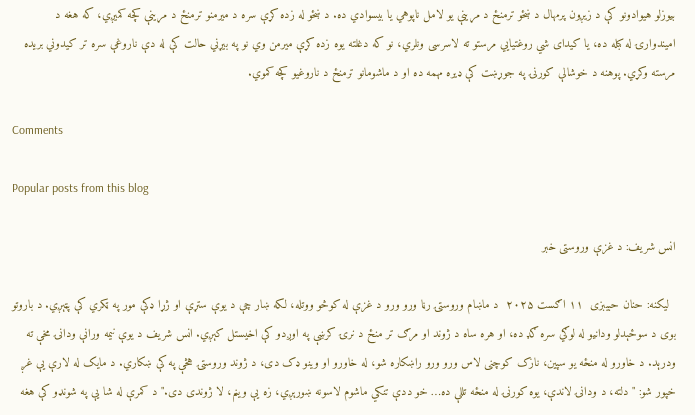بیوزلو هیوادونو کې د زیږون پرمهال د ښځو ترمنځ د مړینې یو لامل ناپوهي یا بیسوادي ده. د ښځو له زده کړې سره د میرمنو ترمنځ د مړینې کچه کمیږي، که هغه د امیندوارۍ له کبله ده، یا کیدای شي روغتیايي مرستو ته لاسرسی ونلري، نو که دغلته یوه زده کړې میرمن وي نو په بیړني حالت کې له دې ناروغې سره تر کیدوني بریده مرسته وکړي. پوهنه د خوشالې کورنۍ په جوړښت کې ډيره مهمه ده او د ماشومانو ترمنځ د ناروغیو کچه کموي.

Comments

Popular posts from this blog

انس شریف: د غزې وروستی خبر

  لیکنه: حنان حبیبزی  ۱۱ اګست ۲۰۲۵  د ماښام وروستۍ رڼا ورو ورو د غزې له کوڅو ووتله، لکه ښار چې د یوې ستړې او ژړا ډکې مور په ټکري کې پټېږي. د باروتو بوی د سوځېدلو ودانیو له لوګي سره ګډ ده، او هره ساه د ژوند او مرګ تر منځ د نرۍ کرښې په اوږدو کې اخیستل کېږي. انس شریف د یوې نیمه ورانې ودانۍ مخې ته ودرېد. د خاورو له منځه یو سپین، نازک کوچنی لاس ورو ورو راښکاره شو، له خاورو او وینو ډک دی، د ژوند وروستۍ هڅې په کې ښکاري. د مایک له لارې یې غږ خپور شو: "دلته، د ودانۍ لاندې، یوه کورنۍ له منځه تللې ده… خو ددې تنکي ماشوم لاسونه ښورېږي، زه یې وینم، لا ژوندی دی." د کمرې له شا یې په شونډو کې هغه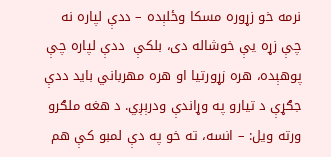نرمه خو زړوره مسکا وځلېده – ددې لپاره نه چې زړه یې خوشاله دی، بلکې  ددې لپاره چې پوهېده، هره زړورتیا او هره مهرباني باید ددې جګړې د تیارو په وړاندې ودرېږي. د هغه ملګرو ورته ویل: – انسه، ته خو په دې لمبو کې هم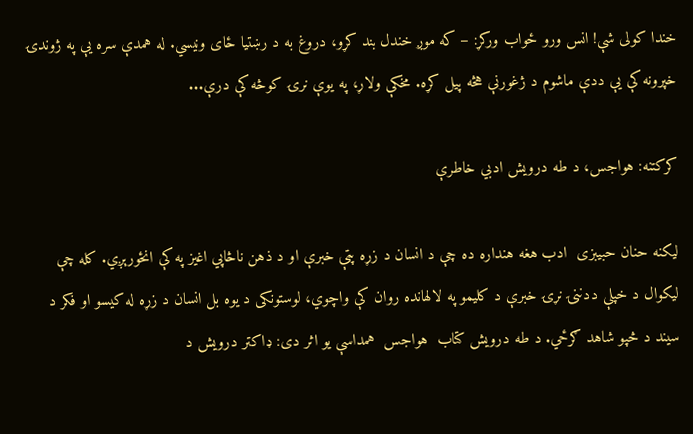خندا کولی شې! انس ورو ځواب ورکړ: – که موږ خندل بند کړو، دروغ به د رښتیا ځای ونیسي. له همدې سره یې په ژوندۍ خپرونه کې یې ددې ماشوم د ژغورنې هڅه پیل کړه. مخکې ولاړ، په یوې نرۍ کوڅه کې درې...

کرکتنه: هواجس، د طه درویش ادبي خاطرې

لیکنه حنان حبیبزی  ادب هغه هنداره ده چې د انسان د زړه پټې خبرې او د ذهن ناڅاپي اغیز په کې انځورېږي. کله چې لیکوال د خپلې ددننۍ نړۍ خبرې د کلیمو په لالهانده روان کې واچوي، لوستونکی د یوه بل انسان د زړه له کیسو او فکر د سیند د څپو شاهد ګرځي. د طه درویش کتاب  هواجس  همداسې یو اثر دی: ډاکتر درویش د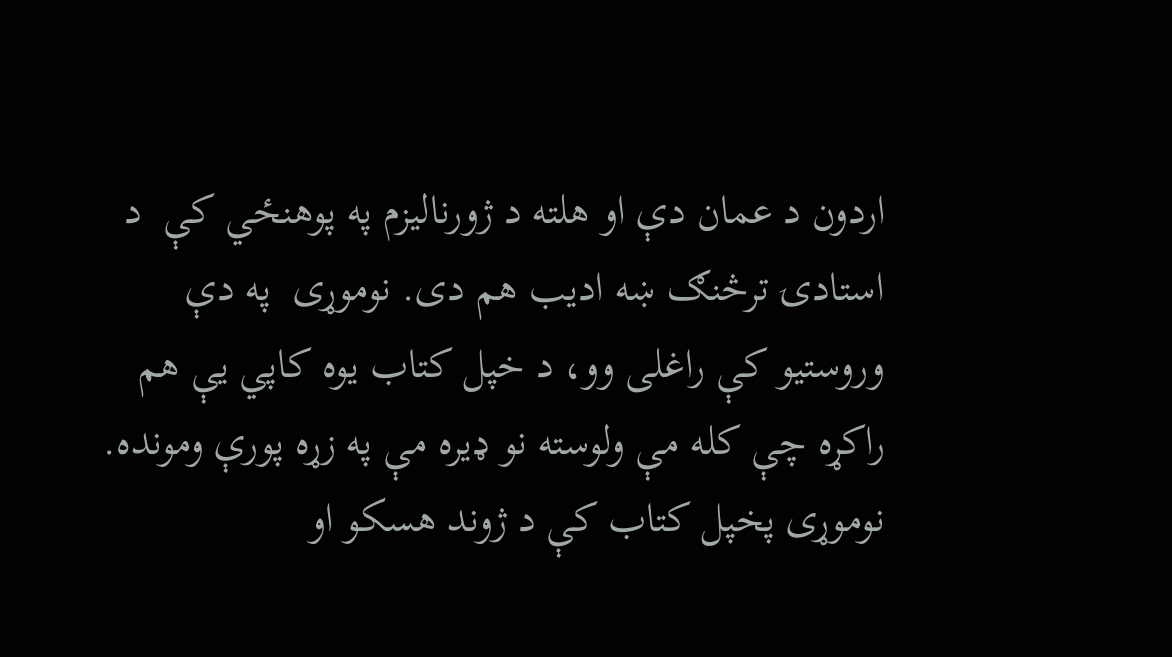اردون د عمان دې او هلته د ژورنالیزم په پوهنځي کې  د استادۍ ترڅنګ ښه ادیب هم دی. نوموړی  په دې وروستیو کې راغلی وو، د خپل کتاب یوه کاپي يې هم راکړه چې کله مې ولوسته نو ډيره مې په زړه پورې ومونده. نوموړی پخپل کتاب کې د ژوند هسکو او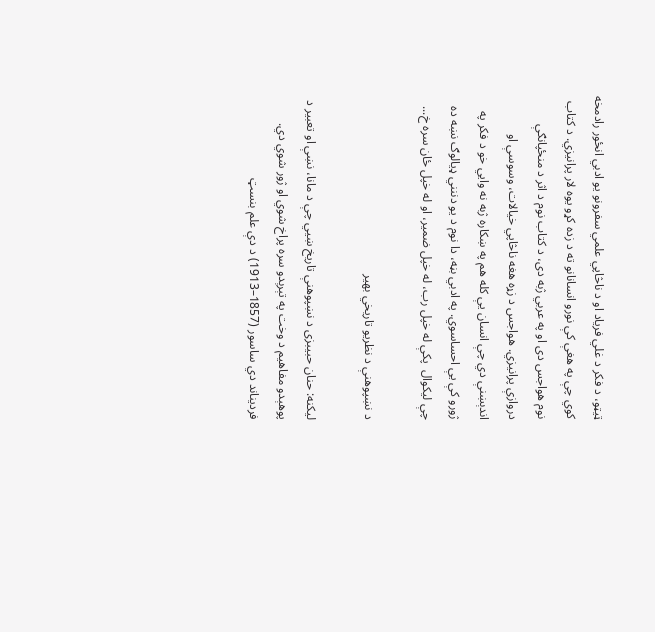ټیټو، د فکر د غلي فریاد او د ناڅاپي علمي سفرونو یو ادبي انځور رادمخه کوي چې په هغې کې نورو انسانانو ته د زده کړو یوه لار پرانیزي. د کتاب نوم هواجس دی او په عربي ژبه دی، د کتاب نوم د اثر د منځپانګې دروازې پرانیزي. هواجس د زړه هغه ناڅاپي خيالات، وسوسې او اندېښنې دي چې انسان یې کله هم په ښکاره ژبه نه وایي خو د فکر په ژورو کې یې احساسوي. په ادبي بڼه، دا نوم د یو دننني ډیالوګ نښه ده چې لیکوال  پکې له خپل رب، له خپل ضمیر، او له خپل ځان سره خ...

د نښپوهنې د نظريو تاريخي بهير

لیکنه: حنان حبیبزی د نښپوهنې تاريخ ښيي چې د مانا، نښې او تعبیر د پوهېدو مفاهيم د وخت په تېرېدو سره پراخ شوي او ژور شوي دي. فرديناند دي ساسور (1857–1913) د دې علم بنسټ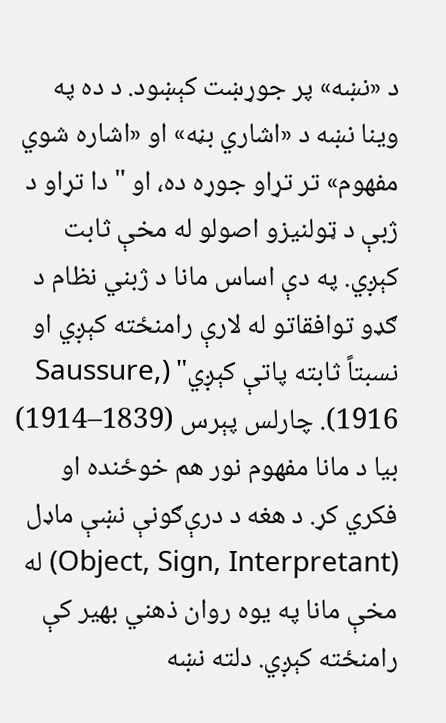د «نښه» پر جوړښت کېښود. د ده په وینا نښه د «اشاري بڼه» او «اشاره شوي مفهوم» تر تړاو جوړه ده، او "دا تړاو د ژبې د ټولنیزو اصولو له مخې ثابت کېږي. په دې اساس مانا د ژبني نظام د ګډو توافقاتو له لارې رامنځته کېږي او نسبتاً ثابته پاتې کېږي" (Saussure, 1916). چارلس پېرس (1839–1914) بيا د مانا مفهوم نور هم خوځنده او فکري کړ. د هغه د درې‌ګونې نښې ماډل (Object, Sign, Interpretant) له مخې مانا په یوه روان ذهني بهیر کې رامنځته کېږي. دلته نښه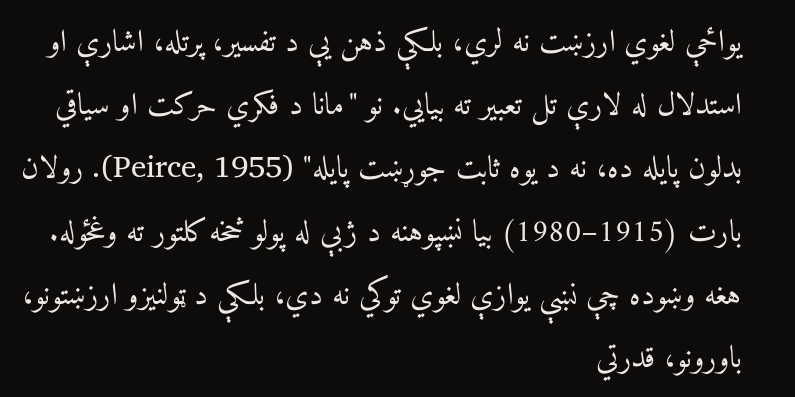یواځې لغوي ارزښت نه لري، بلکې ذهن یې د تفسیر، پرتله، اشارې او استدلال له لارې تل تعبیر ته بیايي. نو "مانا د فکري حرکت او سیاقي بدلون پایله ده، نه د یوه ثابت جوړښت پایله" (Peirce, 1955). رولان بارت (1915–1980) بیا نښپوهنه د ژبې له پولو څخه کلتور ته وغځوله. هغه وښوده چې نښې یوازې لغوي توکي نه دي، بلکې د ټولنیزو ارزښتونو، باورونو، قدرتي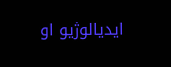ایدیالوژیو او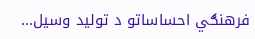فرهنګي احساساتو د تولید وسیل...